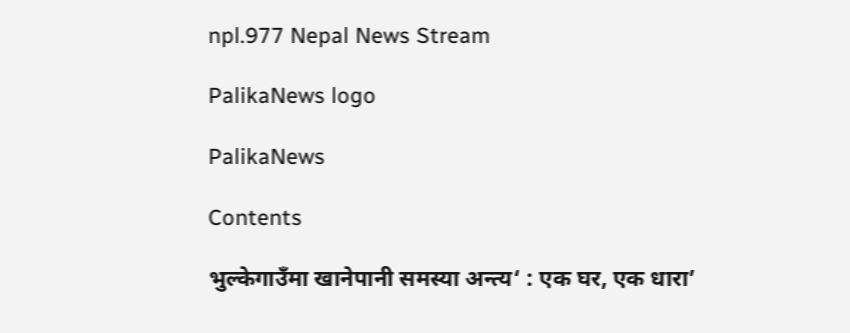npl.977 Nepal News Stream

PalikaNews logo

PalikaNews

Contents

भुल्केगाउँमा खानेपानी समस्या अन्त्य‘ : एक घर, एक धारा’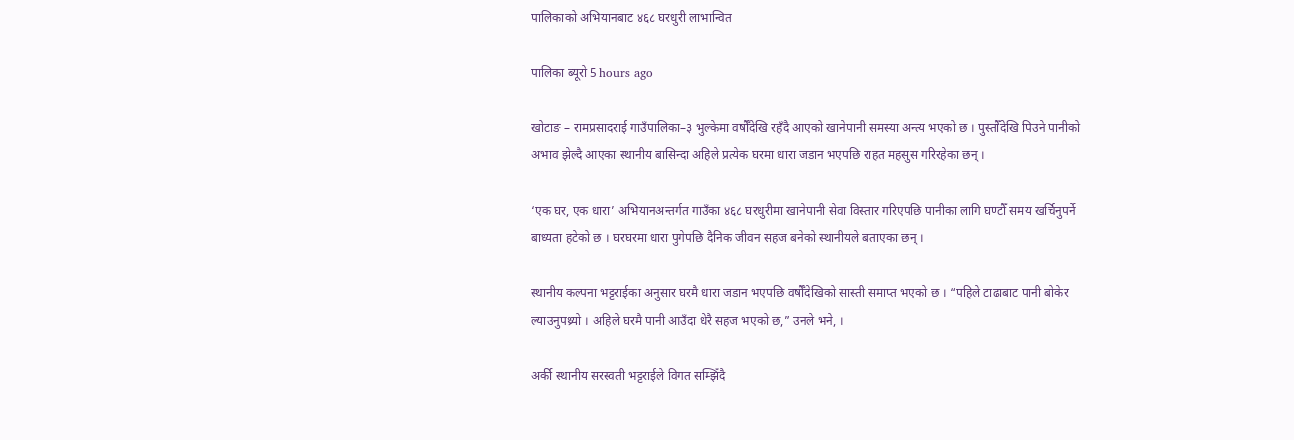पालिकाको अभियानबाट ४६८ घरधुरी लाभान्वित

पालिका ब्यूरो 5 hours ago

खोटाङ – रामप्रसादराई गाउँपालिका–३ भुल्केमा वर्षौँदेखि रहँदै आएको खानेपानी समस्या अन्त्य भएको छ । पुस्तौँदेखि पिउने पानीको अभाव झेल्दै आएका स्थानीय बासिन्दा अहिले प्रत्येक घरमा धारा जडान भएपछि राहत महसुस गरिरहेका छन् ।

‘एक घर, एक धारा’ अभियानअन्तर्गत गाउँका ४६८ घरधुरीमा खानेपानी सेवा विस्तार गरिएपछि पानीका लागि घण्टौँ समय खर्चिनुपर्ने बाध्यता हटेको छ । घरघरमा धारा पुगेपछि दैनिक जीवन सहज बनेको स्थानीयले बताएका छन् ।

स्थानीय कल्पना भट्टराईका अनुसार घरमै धारा जडान भएपछि वर्षौँदेखिको सास्ती समाप्त भएको छ । “पहिले टाढाबाट पानी बोकेर ल्याउनुपथ्र्यो । अहिले घरमै पानी आउँदा धेरै सहज भएको छ,” उनले भने, ।

अर्की स्थानीय सरस्वती भट्टराईले विगत सम्झिँदै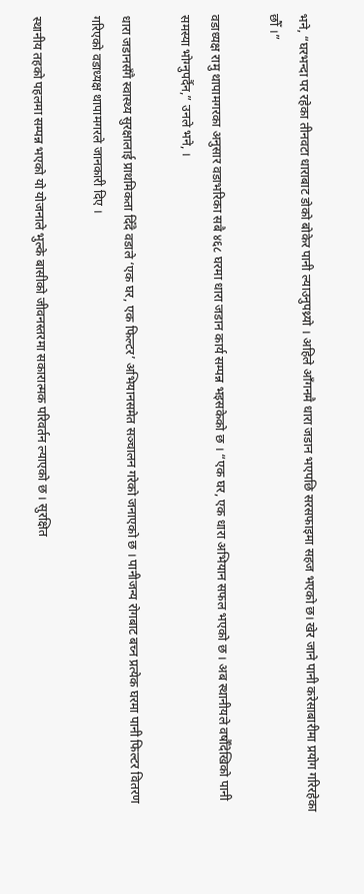भने, “घरभन्दा पर रहेका तीनवटा धाराबाट डोको बोकेर पानी ल्याउनुपथ्र्यो । अहिले आँगनमै धारा जडान भएपछि सरसफाइमा सहज भएको छ। खेर जाने पानी करेसाबारीमा प्रयोग गरिरहेका छौँ ।”

वडाध्यक्ष रामु थापामगरका अनुसार वडाभरिका सबै ४६८ घरमा धारा जडान कार्य सम्पन्न भइसकेको छ । “एक घर, एक धारा अभियान सफल भएको छ । अब स्थानीयले वर्षौँदेखिको पानी समस्या भोग्नुपर्दैन,” उनले भने, ।

धारा जडानसँगै स्वास्थ्य सुरक्षालाई प्राथमिकता दिँदै वडाले ‘एक घर, एक फिल्टर’ अभियानसमेत सञ्चालन गरेको जनाएको छ । पानीजन्य रोगबाट बच्न प्रत्येक घरमा पानी फिल्टर वितरण गरिएको वडाध्यक्ष थापामगरले जानकारी दिए ।

स्थानीय तहको पहलमा सम्पन्न भएको यो योजनाले भुल्के बासीको जीवनस्तरमा सकारात्मक परिवर्तन ल्याएको छ । सुरक्षित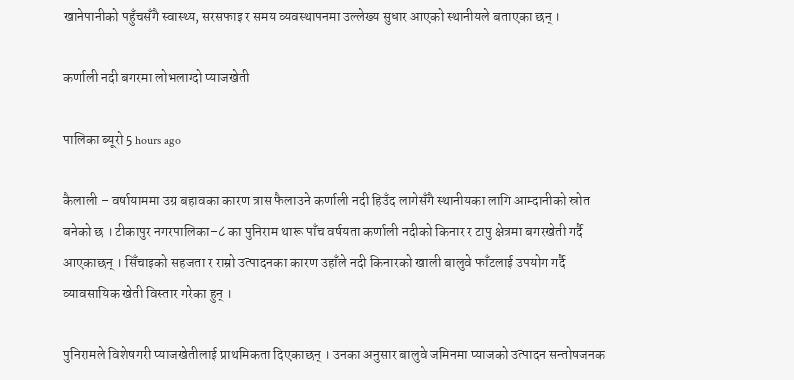खानेपानीको पहुँचसँगै स्वास्थ्य, सरसफाइ र समय व्यवस्थापनमा उल्लेख्य सुधार आएको स्थानीयले बताएका छन् ।

कर्णाली नदी बगरमा लोभलाग्दो प्याजखेती

पालिका ब्यूरो 5 hours ago

कैलाली – वर्षायाममा उग्र बहावका कारण त्रास फैलाउने कर्णाली नदी हिउँद लागेसँगै स्थानीयका लागि आम्दानीको स्रोत बनेको छ । टीकापुर नगरपालिका–८ का पुनिराम थारू पाँच वर्षयता कर्णाली नदीको किनार र टापु क्षेत्रमा बगरखेती गर्दै आएकाछन् । सिँचाइको सहजता र राम्रो उत्पादनका कारण उहाँले नदी किनारको खाली बालुवे फाँटलाई उपयोग गर्दै व्यावसायिक खेती विस्तार गरेका हुन् ।

पुनिरामले विशेषगरी प्याजखेतीलाई प्राथमिकता दिएकाछन् । उनका अनुसार बालुवे जमिनमा प्याजको उत्पादन सन्तोषजनक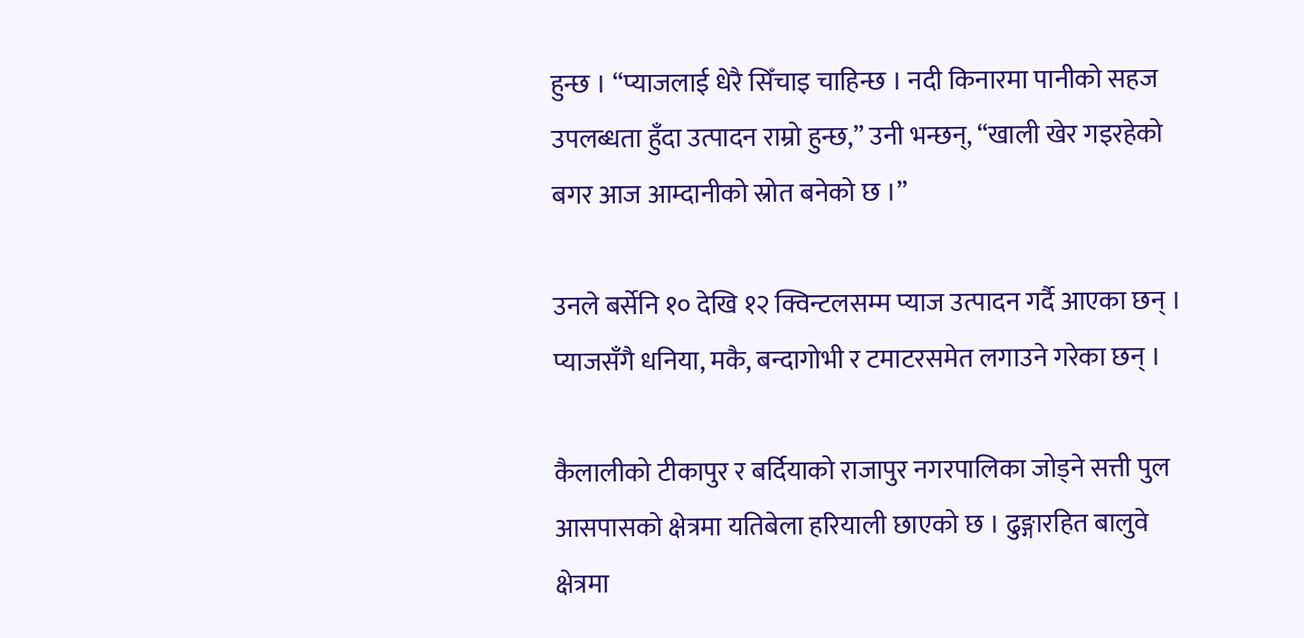हुन्छ । “प्याजलाई धेरै सिँचाइ चाहिन्छ । नदी किनारमा पानीको सहज उपलब्धता हुँदा उत्पादन राम्रो हुन्छ,” उनी भन्छन्, “खाली खेर गइरहेको बगर आज आम्दानीको स्रोत बनेको छ ।”

उनले बर्सेनि १० देखि १२ क्विन्टलसम्म प्याज उत्पादन गर्दै आएका छन् । प्याजसँगै धनिया, मकै, बन्दागोभी र टमाटरसमेत लगाउने गरेका छन् ।

कैलालीको टीकापुर र बर्दियाको राजापुर नगरपालिका जोड्ने सत्ती पुल आसपासको क्षेत्रमा यतिबेला हरियाली छाएको छ । ढुङ्गारहित बालुवे क्षेत्रमा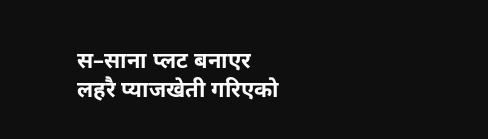स–साना प्लट बनाएर लहरै प्याजखेती गरिएको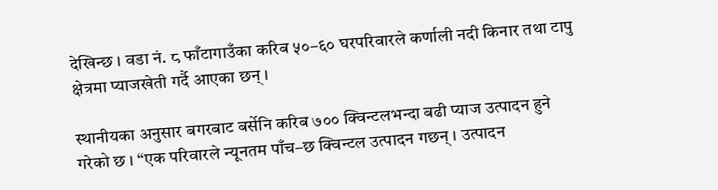देखिन्छ । वडा नं. ८ फाँटागाउँका करिब ५०–६० घरपरिवारले कर्णाली नदी किनार तथा टापु क्षेत्रमा प्याजखेती गर्दै आएका छन् ।

स्थानीयका अनुसार बगरबाट बर्सेनि करिब ७०० क्विन्टलभन्दा बढी प्याज उत्पादन हुने गरेको छ । “एक परिवारले न्यूनतम पाँच–छ क्विन्टल उत्पादन गछन् । उत्पादन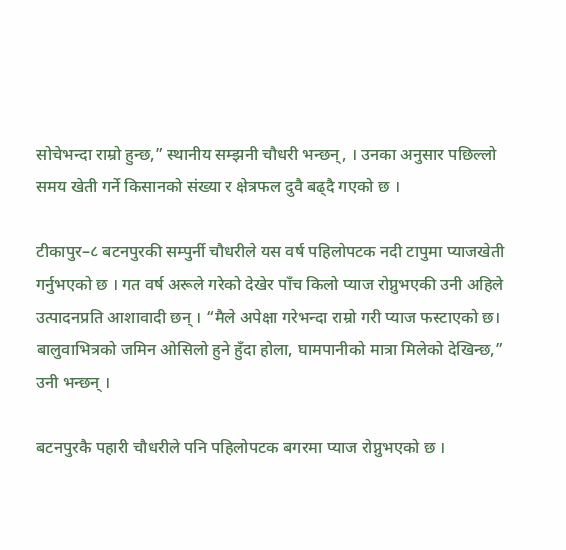सोचेभन्दा राम्रो हुन्छ,” स्थानीय सम्झनी चौधरी भन्छन्, । उनका अनुसार पछिल्लो समय खेती गर्ने किसानको संख्या र क्षेत्रफल दुवै बढ्दै गएको छ ।

टीकापुर–८ बटनपुरकी सम्पुर्नी चौधरीले यस वर्ष पहिलोपटक नदी टापुमा प्याजखेती गर्नुभएको छ । गत वर्ष अरूले गरेको देखेर पाँच किलो प्याज रोप्नुभएकी उनी अहिले उत्पादनप्रति आशावादी छन् । “मैले अपेक्षा गरेभन्दा राम्रो गरी प्याज फस्टाएको छ। बालुवाभित्रको जमिन ओसिलो हुने हुँदा होला, घामपानीको मात्रा मिलेको देखिन्छ,” उनी भन्छन् ।

बटनपुरकै पहारी चौधरीले पनि पहिलोपटक बगरमा प्याज रोप्नुभएको छ ।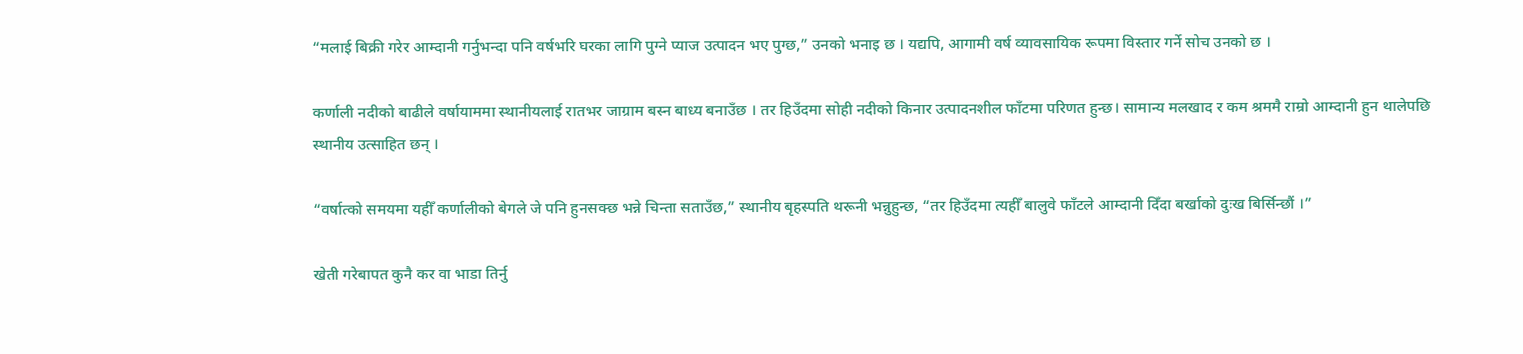“मलाई बिक्री गरेर आम्दानी गर्नुभन्दा पनि वर्षभरि घरका लागि पुग्ने प्याज उत्पादन भए पुग्छ,” उनको भनाइ छ । यद्यपि, आगामी वर्ष व्यावसायिक रूपमा विस्तार गर्ने सोच उनको छ ।

कर्णाली नदीको बाढीले वर्षायाममा स्थानीयलाई रातभर जाग्राम बस्न बाध्य बनाउँछ । तर हिउँदमा सोही नदीको किनार उत्पादनशील फाँटमा परिणत हुन्छ। सामान्य मलखाद र कम श्रममै राम्रो आम्दानी हुन थालेपछि स्थानीय उत्साहित छन् ।

“वर्षात्को समयमा यहीँ कर्णालीको बेगले जे पनि हुनसक्छ भन्ने चिन्ता सताउँछ,” स्थानीय बृहस्पति थरूनी भन्नुहुन्छ, “तर हिउँदमा त्यहीँ बालुवे फाँटले आम्दानी दिँदा बर्खाको दुःख बिर्सिन्छौं ।”

खेती गरेबापत कुनै कर वा भाडा तिर्नु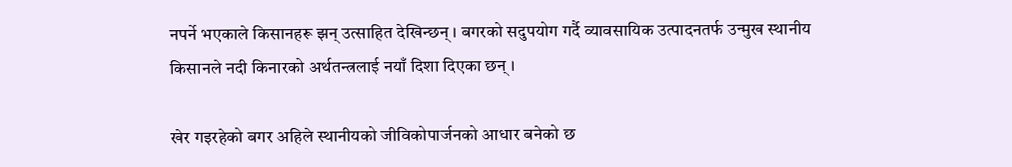नपर्ने भएकाले किसानहरू झन् उत्साहित देखिन्छन् । बगरको सदुपयोग गर्दै व्यावसायिक उत्पादनतर्फ उन्मुख स्थानीय किसानले नदी किनारको अर्थतन्त्रलाई नयाँ दिशा दिएका छन् ।

खेर गइरहेको बगर अहिले स्थानीयको जीविकोपार्जनको आधार बनेको छ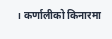। कर्णालीको किनारमा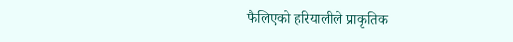फैलिएको हरियालीले प्राकृतिक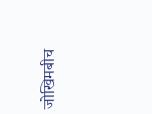जोखिमबीच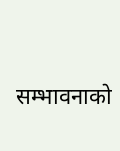सम्भावनाको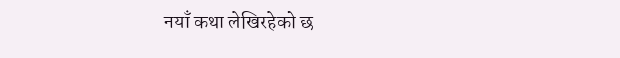नयाँ कथा लेखिरहेको छ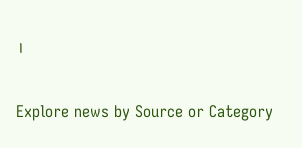।

Explore news by Source or Category